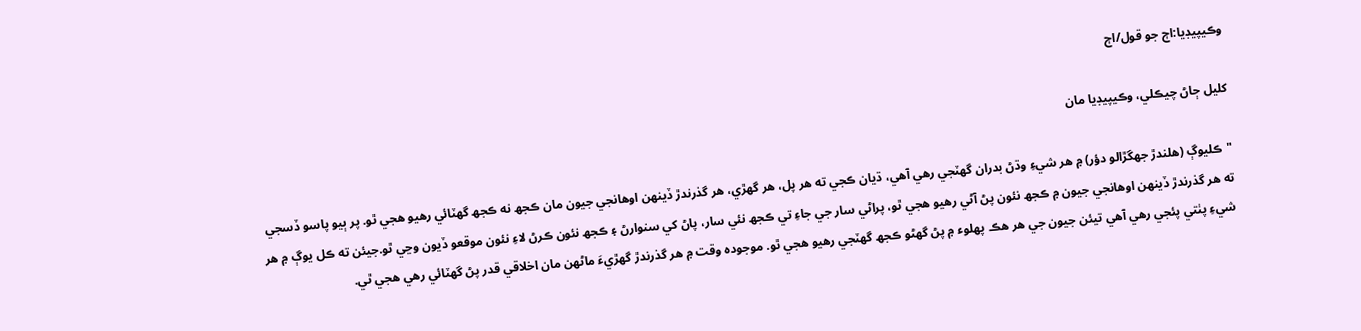وڪيپيڊيا:اڄ جو قول/اڄ

کليل ڄاڻ چيڪلي، وڪيپيڊيا مان

"ڪليوڳ (ھلندڙ جھگڙالو دؤر) ۾ ھر شيءِ وڌڻ بدران گھٽجي رھي آھي، ڌيان ڪجي ته ھر پل، ھر گھڙي، ھر گذرندڙ ڏينهن اوھانجي جيون مان ڪجھ نه ڪجھ گھٽائي رھيو ھجي ٿو. پر ٻيو پاسو ڏسجي ته ھر گذرندڙ ڏينهن اوھانجي جيون ۾ ڪجھ نئون پڻ آڻي رھيو ھجي ٿو، پراڻي سار جي جاءِ تي ڪجھ نئي سار، پاڻ کي سنوارڻ ۽ ڪجھ نئون ڪرڻ لاءِ نئون موقعو ڏيون وڃي ٿو.جيئن ته ڪل يوڳ ۾ ھر شيءِ پٺتي پئجي رھي آھي تيئن جيون جي ھر ھڪ پھلوء ۾ پڻ گھڻو ڪجھ گھٽجي رھيو ھجي ٿو. موجوده وقت ۾ ھر گذرندڙ گھڙيءَ ماڻھن مان اخلاقي قدر پڻ گھٽائي رھي ھجي ٿي.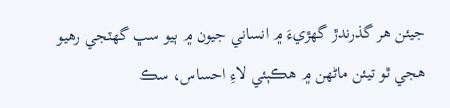جيئن ھر گذرندڙ گھڙيءَ ۾ انساني جيون ۾ ٻيو سڀ گھٽجي رھيو ھجي ٿو تيئن ماڻھن ۾ ھڪٻئي لاءِ احساس، سڪ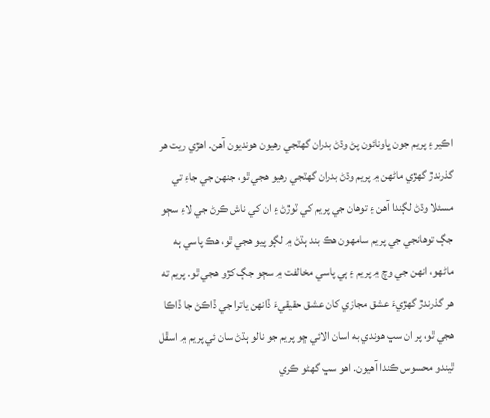اڪير ۽ پريم جون ڀاونائون پڻ وڌڻ بدران گھٽجي رھيون ھونديون آھن. اھڙي ريت ھر گذرندڙ گھڙي ماڻھن ۾ پريم وڌڻ بدران گھٽجي رھيو ھجي ٿو، جنھن جي جاءِ تي مسئلا وڌڻ لڳندا آهن ۽ توھان جي پريم کي ٽوڙڻ ۽ ان کي ناش ڪرڻ جي لاءِ سڄو جڳ توھانجي جي پريم سامھون ھڪ بند ٻڌڻ ۾ لڳو پيو ھجي ٿو، ھڪ پاسي ٻه ماڻهو، انھن جي وچ ۾ پريم ۽ ٻي پاسي مخالفت ۾ سڄو جڳ کڙو ھجي ٿو. پريم ته ھر گذرندڙ گھڙيءَ عشق مجازي کان عشق حقيقيءَ ڏانهن ياترا جي ڏاڪڻ جا ڏاڪا ھجي ٿو، پر ان سڀ ھوندي به اسان الائي ڇو پريم جو نالو ٻڌڻ سان ئي پريم ۾ اسڦل ٿيندو محسوس ڪندا آهيون. اھو سڀ گھڻو ڪري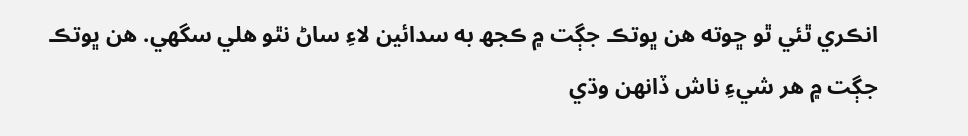انڪري ٿئي ٿو ڇوته ھن ڀوتڪ جڳت ۾ ڪجھ به سدائين لاءِ ساڻ نٿو ھلي سگھي. ھن ڀوتڪ جڳت ۾ ھر شيءِ ناش ڏانهن وڌي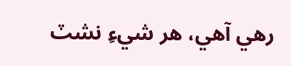رھي آھي، ھر شيءِ نشٽ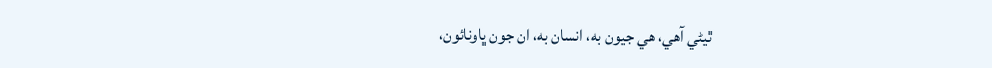ٿيڻي آھي، ھي جيون به، انسان به، ان جون ڀاونائون،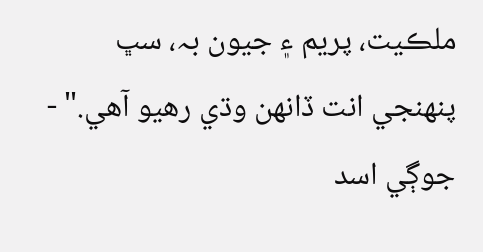ملڪيت، پريم ۽ جيون بہ، سڀ پنھنجي انت ڏانھن وڌي رھيو آھي." - جوڳي اسد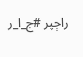راڄپر #ج_ا_ر